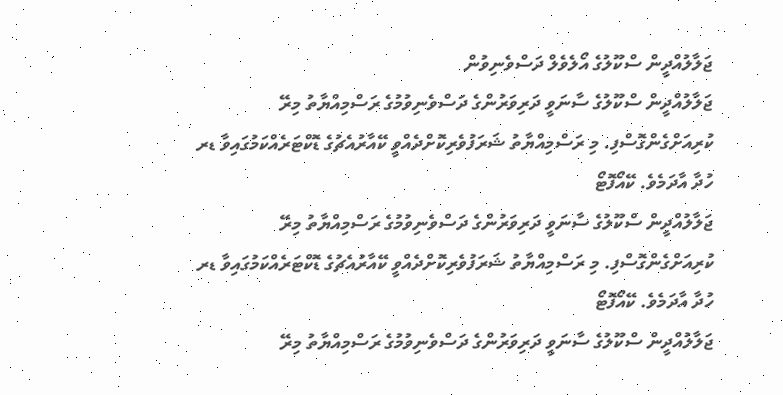ޖަލާލުއްދީން ސްކޫލުގެ އޯލެވެލް ދަސްވެނިވުން
ޖަލާލުއްދީން ސްކޫލުގެ ސާނަވީ ދަރިވަރުންގެ ދަސްވެނިވުމުގެ ރަސްމިއްޔާތު މިރޭ ކުރިއަށްގެންގޮސްފި. މި ރަސްމިއްޔާތު ޝަރަފުވެރިކޮށްދެއްވީ ކޭއާރުއެޗުގެ ޑޮކްޓަރެއްކަމުގައިވާ ޑރ ހުދާ އާދަމެވެ. ކޭއޯފޮޓޯ
ޖަލާލުއްދީން ސްކޫލުގެ ސާނަވީ ދަރިވަރުންގެ ދަސްވެނިވުމުގެ ރަސްމިއްޔާތު މިރޭ ކުރިއަށްގެންގޮސްފި. މި ރަސްމިއްޔާތު ޝަރަފުވެރިކޮށްދެއްވީ ކޭއާރުއެޗުގެ ޑޮކްޓަރެއްކަމުގައިވާ ޑރ ހުދާ އާދަމެވެ. ކޭއޯފޮޓޯ
ޖަލާލުއްދީން ސްކޫލުގެ ސާނަވީ ދަރިވަރުންގެ ދަސްވެނިވުމުގެ ރަސްމިއްޔާތު މިރޭ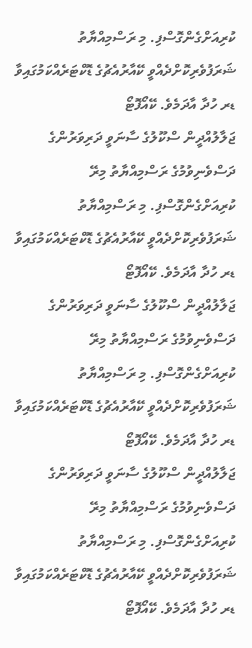ކުރިއަށްގެންގޮސްފި. މި ރަސްމިއްޔާތު ޝަރަފުވެރިކޮށްދެއްވީ ކޭއާރުއެޗުގެ ޑޮކްޓަރެއްކަމުގައިވާ ޑރ ހުދާ އާދަމެވެ. ކޭއޯފޮޓޯ
ޖަލާލުއްދީން ސްކޫލުގެ ސާނަވީ ދަރިވަރުންގެ ދަސްވެނިވުމުގެ ރަސްމިއްޔާތު މިރޭ ކުރިއަށްގެންގޮސްފި. މި ރަސްމިއްޔާތު ޝަރަފުވެރިކޮށްދެއްވީ ކޭއާރުއެޗުގެ ޑޮކްޓަރެއްކަމުގައިވާ ޑރ ހުދާ އާދަމެވެ. ކޭއޯފޮޓޯ
ޖަލާލުއްދީން ސްކޫލުގެ ސާނަވީ ދަރިވަރުންގެ ދަސްވެނިވުމުގެ ރަސްމިއްޔާތު މިރޭ ކުރިއަށްގެންގޮސްފި. މި ރަސްމިއްޔާތު ޝަރަފުވެރިކޮށްދެއްވީ ކޭއާރުއެޗުގެ ޑޮކްޓަރެއްކަމުގައިވާ ޑރ ހުދާ އާދަމެވެ. ކޭއޯފޮޓޯ
ޖަލާލުއްދީން ސްކޫލުގެ ސާނަވީ ދަރިވަރުންގެ ދަސްވެނިވުމުގެ ރަސްމިއްޔާތު މިރޭ ކުރިއަށްގެންގޮސްފި. މި ރަސްމިއްޔާތު ޝަރަފުވެރިކޮށްދެއްވީ ކޭއާރުއެޗުގެ ޑޮކްޓަރެއްކަމުގައިވާ ޑރ ހުދާ އާދަމެވެ. ކޭއޯފޮޓޯ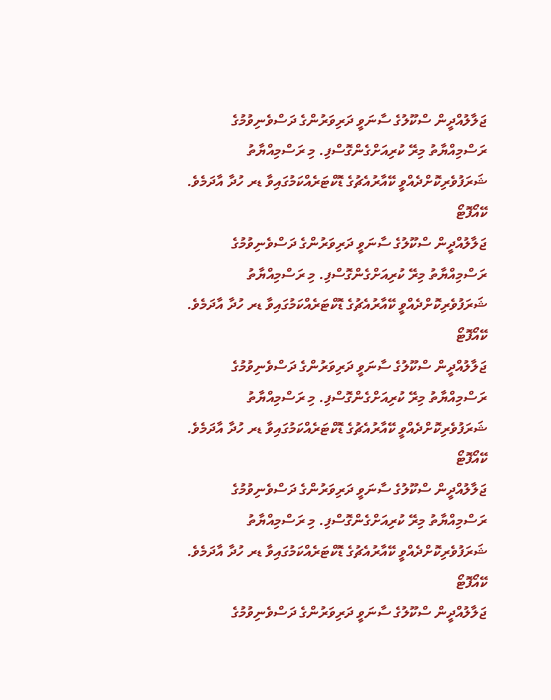ޖަލާލުއްދީން ސްކޫލުގެ ސާނަވީ ދަރިވަރުންގެ ދަސްވެނިވުމުގެ ރަސްމިއްޔާތު މިރޭ ކުރިއަށްގެންގޮސްފި. މި ރަސްމިއްޔާތު ޝަރަފުވެރިކޮށްދެއްވީ ކޭއާރުއެޗުގެ ޑޮކްޓަރެއްކަމުގައިވާ ޑރ ހުދާ އާދަމެވެ. ކޭއޯފޮޓޯ
ޖަލާލުއްދީން ސްކޫލުގެ ސާނަވީ ދަރިވަރުންގެ ދަސްވެނިވުމުގެ ރަސްމިއްޔާތު މިރޭ ކުރިއަށްގެންގޮސްފި. މި ރަސްމިއްޔާތު ޝަރަފުވެރިކޮށްދެއްވީ ކޭއާރުއެޗުގެ ޑޮކްޓަރެއްކަމުގައިވާ ޑރ ހުދާ އާދަމެވެ. ކޭއޯފޮޓޯ
ޖަލާލުއްދީން ސްކޫލުގެ ސާނަވީ ދަރިވަރުންގެ ދަސްވެނިވުމުގެ ރަސްމިއްޔާތު މިރޭ ކުރިއަށްގެންގޮސްފި. މި ރަސްމިއްޔާތު ޝަރަފުވެރިކޮށްދެއްވީ ކޭއާރުއެޗުގެ ޑޮކްޓަރެއްކަމުގައިވާ ޑރ ހުދާ އާދަމެވެ. ކޭއޯފޮޓޯ
ޖަލާލުއްދީން ސްކޫލުގެ ސާނަވީ ދަރިވަރުންގެ ދަސްވެނިވުމުގެ ރަސްމިއްޔާތު މިރޭ ކުރިއަށްގެންގޮސްފި. މި ރަސްމިއްޔާތު ޝަރަފުވެރިކޮށްދެއްވީ ކޭއާރުއެޗުގެ ޑޮކްޓަރެއްކަމުގައިވާ ޑރ ހުދާ އާދަމެވެ. ކޭއޯފޮޓޯ
ޖަލާލުއްދީން ސްކޫލުގެ ސާނަވީ ދަރިވަރުންގެ ދަސްވެނިވުމުގެ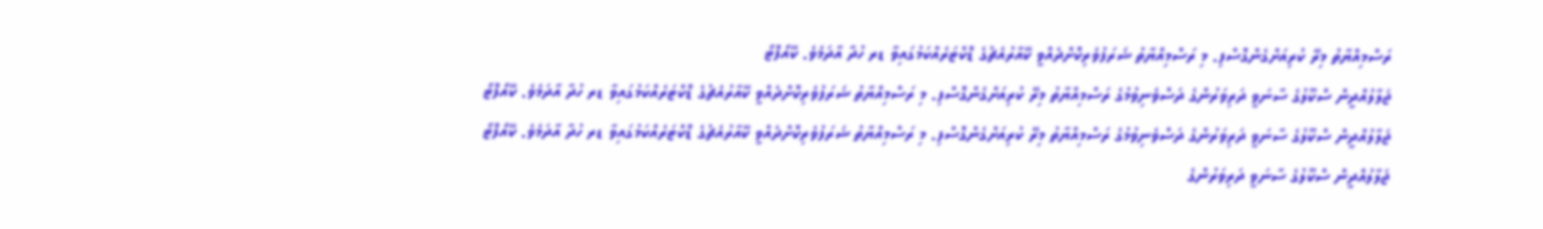ރަސްމިއްޔާތު މިރޭ ކުރިއަށްގެންގޮސްފި. މި ރަސްމިއްޔާތު ޝަރަފުވެރިކޮށްދެއްވީ ކޭއާރުއެޗުގެ ޑޮކްޓަރެއްކަމުގައިވާ ޑރ ހުދާ އާދަމެވެ. ކޭއޯފޮޓޯ
ޖަލާލުއްދީން ސްކޫލުގެ ސާނަވީ ދަރިވަރުންގެ ދަސްވެނިވުމުގެ ރަސްމިއްޔާތު މިރޭ ކުރިއަށްގެންގޮސްފި. މި ރަސްމިއްޔާތު ޝަރަފުވެރިކޮށްދެއްވީ ކޭއާރުއެޗުގެ ޑޮކްޓަރެއްކަމުގައިވާ ޑރ ހުދާ އާދަމެވެ. ކޭއޯފޮޓޯ
ޖަލާލުއްދީން ސްކޫލުގެ ސާނަވީ ދަރިވަރުންގެ ދަސްވެނިވުމުގެ ރަސްމިއްޔާތު މިރޭ ކުރިއަށްގެންގޮސްފި. މި ރަސްމިއްޔާތު ޝަރަފުވެރިކޮށްދެއްވީ ކޭއާރުއެޗުގެ ޑޮކްޓަރެއްކަމުގައިވާ ޑރ ހުދާ އާދަމެވެ. ކޭއޯފޮޓޯ
ޖަލާލުއްދީން ސްކޫލުގެ ސާނަވީ ދަރިވަރުންގެ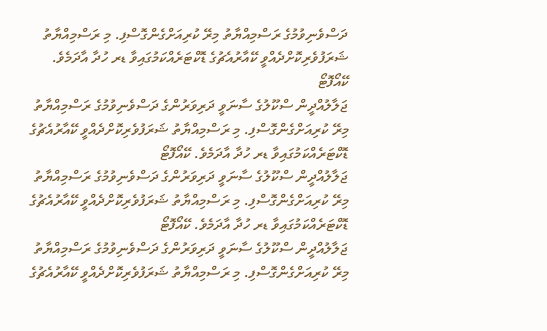ދަސްވެނިވުމުގެ ރަސްމިއްޔާތު މިރޭ ކުރިއަށްގެންގޮސްފި. މި ރަސްމިއްޔާތު ޝަރަފުވެރިކޮށްދެއްވީ ކޭއާރުއެޗުގެ ޑޮކްޓަރެއްކަމުގައިވާ ޑރ ހުދާ އާދަމެވެ. ކޭއޯފޮޓޯ
ޖަލާލުއްދީން ސްކޫލުގެ ސާނަވީ ދަރިވަރުންގެ ދަސްވެނިވުމުގެ ރަސްމިއްޔާތު މިރޭ ކުރިއަށްގެންގޮސްފި. މި ރަސްމިއްޔާތު ޝަރަފުވެރިކޮށްދެއްވީ ކޭއާރުއެޗުގެ ޑޮކްޓަރެއްކަމުގައިވާ ޑރ ހުދާ އާދަމެވެ. ކޭއޯފޮޓޯ
ޖަލާލުއްދީން ސްކޫލުގެ ސާނަވީ ދަރިވަރުންގެ ދަސްވެނިވުމުގެ ރަސްމިއްޔާތު މިރޭ ކުރިއަށްގެންގޮސްފި. މި ރަސްމިއްޔާތު ޝަރަފުވެރިކޮށްދެއްވީ ކޭއާރުއެޗުގެ ޑޮކްޓަރެއްކަމުގައިވާ ޑރ ހުދާ އާދަމެވެ. ކޭއޯފޮޓޯ
ޖަލާލުއްދީން ސްކޫލުގެ ސާނަވީ ދަރިވަރުންގެ ދަސްވެނިވުމުގެ ރަސްމިއްޔާތު މިރޭ ކުރިއަށްގެންގޮސްފި. މި ރަސްމިއްޔާތު ޝަރަފުވެރިކޮށްދެއްވީ ކޭއާރުއެޗުގެ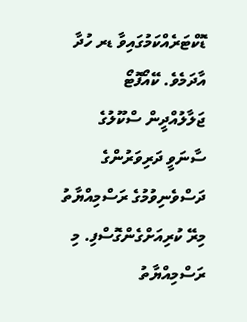ޑޮކްޓަރެއްކަމުގައިވާ ޑރ ހުދާ އާދަމެވެ. ކޭއޯފޮޓޯ
ޖަލާލުއްދީން ސްކޫލުގެ ސާނަވީ ދަރިވަރުންގެ ދަސްވެނިވުމުގެ ރަސްމިއްޔާތު މިރޭ ކުރިއަށްގެންގޮސްފި. މި ރަސްމިއްޔާތު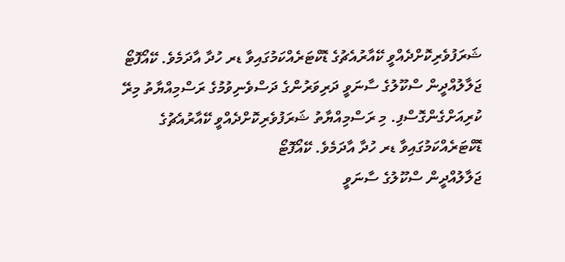ޝަރަފުވެރިކޮށްދެއްވީ ކޭއާރުއެޗުގެ ޑޮކްޓަރެއްކަމުގައިވާ ޑރ ހުދާ އާދަމެވެ. ކޭއޯފޮޓޯ
ޖަލާލުއްދީން ސްކޫލުގެ ސާނަވީ ދަރިވަރުންގެ ދަސްވެނިވުމުގެ ރަސްމިއްޔާތު މިރޭ ކުރިއަށްގެންގޮސްފި. މި ރަސްމިއްޔާތު ޝަރަފުވެރިކޮށްދެއްވީ ކޭއާރުއެޗުގެ ޑޮކްޓަރެއްކަމުގައިވާ ޑރ ހުދާ އާދަމެވެ. ކޭއޯފޮޓޯ
ޖަލާލުއްދީން ސްކޫލުގެ ސާނަވީ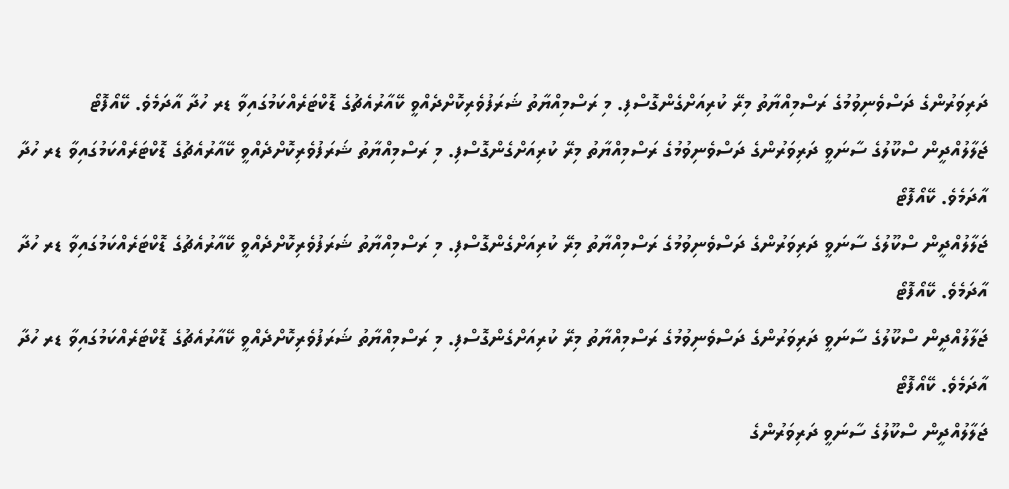ދަރިވަރުންގެ ދަސްވެނިވުމުގެ ރަސްމިއްޔާތު މިރޭ ކުރިއަށްގެންގޮސްފި. މި ރަސްމިއްޔާތު ޝަރަފުވެރިކޮށްދެއްވީ ކޭއާރުއެޗުގެ ޑޮކްޓަރެއްކަމުގައިވާ ޑރ ހުދާ އާދަމެވެ. ކޭއޯފޮޓޯ
ޖަލާލުއްދީން ސްކޫލުގެ ސާނަވީ ދަރިވަރުންގެ ދަސްވެނިވުމުގެ ރަސްމިއްޔާތު މިރޭ ކުރިއަށްގެންގޮސްފި. މި ރަސްމިއްޔާތު ޝަރަފުވެރިކޮށްދެއްވީ ކޭއާރުއެޗުގެ ޑޮކްޓަރެއްކަމުގައިވާ ޑރ ހުދާ އާދަމެވެ. ކޭއޯފޮޓޯ
ޖަލާލުއްދީން ސްކޫލުގެ ސާނަވީ ދަރިވަރުންގެ ދަސްވެނިވުމުގެ ރަސްމިއްޔާތު މިރޭ ކުރިއަށްގެންގޮސްފި. މި ރަސްމިއްޔާތު ޝަރަފުވެރިކޮށްދެއްވީ ކޭއާރުއެޗުގެ ޑޮކްޓަރެއްކަމުގައިވާ ޑރ ހުދާ އާދަމެވެ. ކޭއޯފޮޓޯ
ޖަލާލުއްދީން ސްކޫލުގެ ސާނަވީ ދަރިވަރުންގެ ދަސްވެނިވުމުގެ ރަސްމިއްޔާތު މިރޭ ކުރިއަށްގެންގޮސްފި. މި ރަސްމިއްޔާތު ޝަރަފުވެރިކޮށްދެއްވީ ކޭއާރުއެޗުގެ ޑޮކްޓަރެއްކަމުގައިވާ ޑރ ހުދާ އާދަމެވެ. ކޭއޯފޮޓޯ
ޖަލާލުއްދީން ސްކޫލުގެ ސާނަވީ ދަރިވަރުންގެ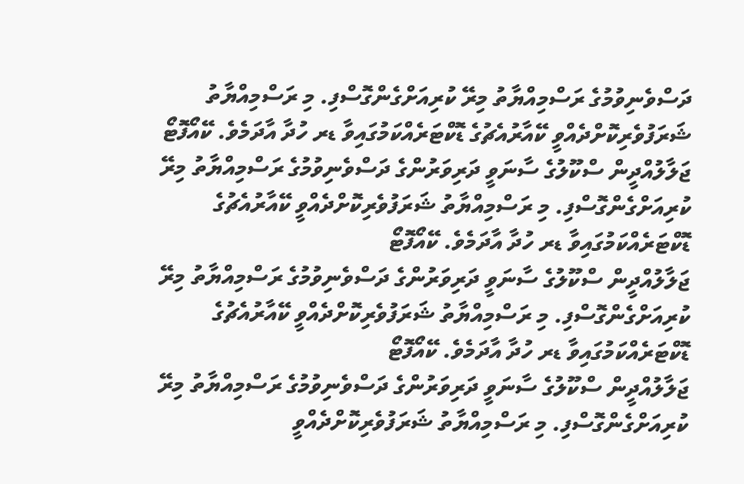ދަސްވެނިވުމުގެ ރަސްމިއްޔާތު މިރޭ ކުރިއަށްގެންގޮސްފި. މި ރަސްމިއްޔާތު ޝަރަފުވެރިކޮށްދެއްވީ ކޭއާރުއެޗުގެ ޑޮކްޓަރެއްކަމުގައިވާ ޑރ ހުދާ އާދަމެވެ. ކޭއޯފޮޓޯ
ޖަލާލުއްދީން ސްކޫލުގެ ސާނަވީ ދަރިވަރުންގެ ދަސްވެނިވުމުގެ ރަސްމިއްޔާތު މިރޭ ކުރިއަށްގެންގޮސްފި. މި ރަސްމިއްޔާތު ޝަރަފުވެރިކޮށްދެއްވީ ކޭއާރުއެޗުގެ ޑޮކްޓަރެއްކަމުގައިވާ ޑރ ހުދާ އާދަމެވެ. ކޭއޯފޮޓޯ
ޖަލާލުއްދީން ސްކޫލުގެ ސާނަވީ ދަރިވަރުންގެ ދަސްވެނިވުމުގެ ރަސްމިއްޔާތު މިރޭ ކުރިއަށްގެންގޮސްފި. މި ރަސްމިއްޔާތު ޝަރަފުވެރިކޮށްދެއްވީ ކޭއާރުއެޗުގެ ޑޮކްޓަރެއްކަމުގައިވާ ޑރ ހުދާ އާދަމެވެ. ކޭއޯފޮޓޯ
ޖަލާލުއްދީން ސްކޫލުގެ ސާނަވީ ދަރިވަރުންގެ ދަސްވެނިވުމުގެ ރަސްމިއްޔާތު މިރޭ ކުރިއަށްގެންގޮސްފި. މި ރަސްމިއްޔާތު ޝަރަފުވެރިކޮށްދެއްވީ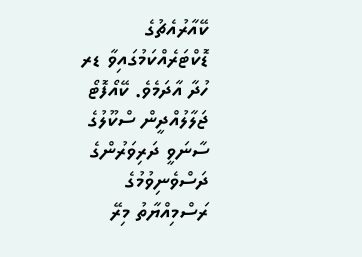ކޭއާރުއެޗުގެ ޑޮކްޓަރެއްކަމުގައިވާ ޑރ ހުދާ އާދަމެވެ. ކޭއޯފޮޓޯ
ޖަލާލުއްދީން ސްކޫލުގެ ސާނަވީ ދަރިވަރުންގެ ދަސްވެނިވުމުގެ ރަސްމިއްޔާތު މިރޭ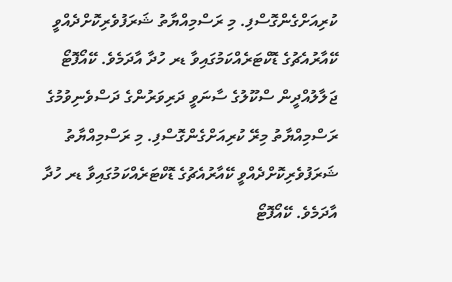ކުރިއަށްގެންގޮސްފި. މި ރަސްމިއްޔާތު ޝަރަފުވެރިކޮށްދެއްވީ ކޭއާރުއެޗުގެ ޑޮކްޓަރެއްކަމުގައިވާ ޑރ ހުދާ އާދަމެވެ. ކޭއޯފޮޓޯ
ޖަލާލުއްދީން ސްކޫލުގެ ސާނަވީ ދަރިވަރުންގެ ދަސްވެނިވުމުގެ ރަސްމިއްޔާތު މިރޭ ކުރިއަށްގެންގޮސްފި. މި ރަސްމިއްޔާތު ޝަރަފުވެރިކޮށްދެއްވީ ކޭއާރުއެޗުގެ ޑޮކްޓަރެއްކަމުގައިވާ ޑރ ހުދާ އާދަމެވެ. ކޭއޯފޮޓޯ